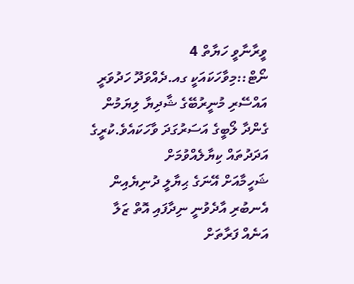ވީރާނާވީ ހަޔާތް 4
ނޯޓް::މިވާހަކައަކީ ގއ.ދެއްވަދޫ ހަދުވަރީ އައްސޭރި މުނީރުބޭގެ ޝާދިޔާ ލިޔަމުން ގެންދާ ލޯބީގެ އަސަރުގަދަ ވާހަކައެވެ.ކުރީގެ އަދަދުތައް ކިޔާލެއްވުމަށް
ޝަހީމާއަށް އޭނަގެ ޙިޔާލީ ދުނިޔެއިން އެނބުރި އާދެވުނީ ނިދާފައި އޮތް ޒަލާ އަނެއް ފަރާތަށް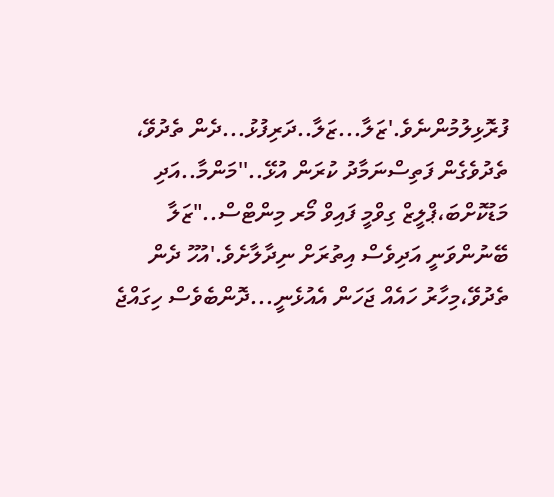ފުރޮޅިލުމުންނެވެ.'ޒަލާ...ޒަލާ..ދަރިފުޅު...ދެން ތެދުވޭ، ތެދުވެގެން ފަތިސްނަމާދު ކުރަން އުޅޭ..''މަންމާ..އަދި މަޑުކޮށްބަ،ޕްލީޒް ގިވްމީ ފައިވް މޯރ މިންޓްސް.."ޒަލާ ބޭނުންވަނީ އަދިވެސް އިތުރަށް ނިދާލާށެވެ.'އުހޫ ދެން ތެދުވޭ،މިހާރު ހައެއް ޖަހަން އެއުޅެނީ...ދޮންބެވެސް ހިގައްޖެ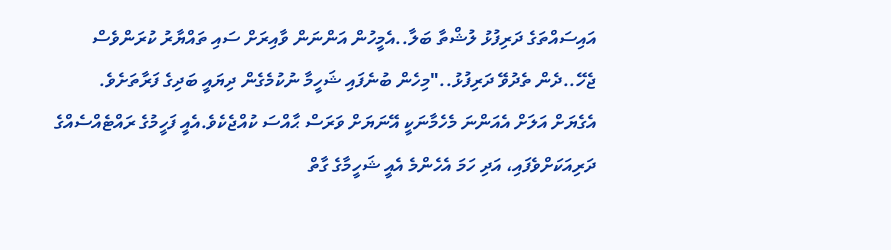އައިސައްތަގެ ދަރިފުޅު ލުޝްތާ ބަލާ..އެމީހުން އަންނަން ވާއިރަށް ސައި ތައްޔާރު ކުރަންވެސް ޖެހޭ..ދެން ތެދުވޭ ދަރިފުޅު.."މިހެން ބުނެފައި ޝަހީމާ ނުކުމެގެން ދިޔައީ ބަދިގެ ފަރާތަށެވެ.
އެގެޔަށް އަލަށް އެއަންނަ މެހެމާނަކީ އޭނަޔަށް ވަރަސް ޙާއްސަ ކުއްޖެކެވެ.އެއީ ފަހީމުގެ ރައްޓެއްސެއްގެ ދަރިއަކަށްވެފައި، އަދި ހަމަ އެހެންމެ އެއީ ޝަހީމާގެ ގާތް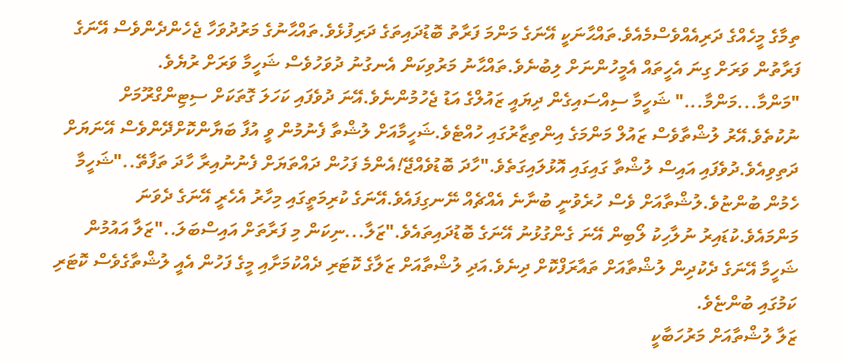ތިމާގެ މީހެއްގެ ދަރިއެއްވެސްމެއެވެ.ތައްޙާނަކީ އޭނަގެ މަންމަ ފަރާތު ބޮޑުދައިތަގެ ދަރިފުޅެވެ.ތައްޙާނުގެ މަރުދުވަހާ ޖެހެންދެންވެސް އޭނަގެ ފަރާތުން ވަރަށް ގިނަ އެހީތައް އެމީހުންނަށް ލިބުނެވެ.ތައްޙާނު މަރުވިކަން އެނގުނު ދުވަހުވެސް ޝަހީމާ ވަރަށް ރުޔެވެ.
"މަންމާ...މަންމާ..." ޝަހީމާ ސިއްސައިގެން ދިޔައީ ޒައުލްގެ އަޑު ޖެހުމުންނެވެ.އޭނަ ދުވެފައި ކަހަލަ ގޮތަކަށް ސިޓިންގްރޫމަށް ނުކުތެވެ.އޭރު ލުޝްތާވެސް ޒައުލް މަންމަގެ އިންތިޒާރުގައި ހުއްޓެވެ.ޝަހީމާއަށް ލުޝްތާ ފެނުމުން ވީ އުފާ ބަޔާންކޮށްދޭންވެސް އޭނަޔަށް ދަތިވިއެވެ.ދުވެފައި އައިސް ލުޝްތާ ގައިގައި އޮޅުލައިގަތެވެ."ހާދަ ބޮޑުވެއްޖޭ!އެންމެ ފަހުން ދައްތަޔަށް ފެނުނުއިރާ ހާދަ ތަފާތޭ.."ޝަހީމާ ހެމުން ބުންޏުވެ.ލުޝްތާއަށް ވެސް ހުރެވުނީ ބުނާނެ އެއްޗެއް ނޭނގިފައެވެ.އޭނަގެ ކުރިމަތީގައި މިހާރު އެހެރީ އޭނަގެ ދެވަނަ މަންމައެވެ.ކުޑައިރު ނުލާހިކު ލޯބިން އޭނަ ގެންގުޅުނު އޭނަގެ ބޮޑުދައިތައެވެ."ޒަލާ...ނިކަން މި ފަރާތަށް އައިސްބަލަ.."ޒަލާ އައުމުން ޝަހީމާ އޭނަގެ ދެކުދިން ލުޝްތާއަށް ތައާރަފްކޮށް ދިނެވެ.އަދި ލުޝްތާއަށް ޒަލާގެ ކޮޓަރި ދެއްކުމަށާއި މީގެ ފަހުން އެއީ ލުޝްތާގެވެސް ކޮޓަރި ކަމުގައި ބުންޏެވެ.
ޒަލާ ލުޝްތާއަށް މަރުހަބާކީ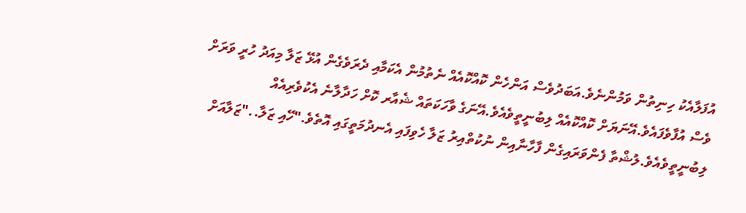އުފަލާއެކު ހިނިތުން ވަމުންނެވެ.އަބަދުވެސް އަންހެން ކޮއްކޮއެއް ނެތުމުން އެކަމާއި ދެރަވެގެން އުޅޭ ޒަލާ މިއަދު ހުރީ ވަރަށް ވެސް އުފާވެފައެވެ.އޭނަޔަށް ކޮއްކޮއެއް ލިބުނީތީވެއެވެ.އޭނަގެ ވާހަކަތައް ޝެއާރ ކޮށް ހަދާލާނެ އެކުވެރިއެއް ލިބުނީތީވެއެވެ.ލުޝްތާ ފެންވަރައިގެން ފާހާނާއިން ނުކުތްއިރު ޒަލާ ހެވިފައި އެނދުމަތީގައި އޮތެވެ."ހޭއި ޒަލާ.."ޒަލާއަށް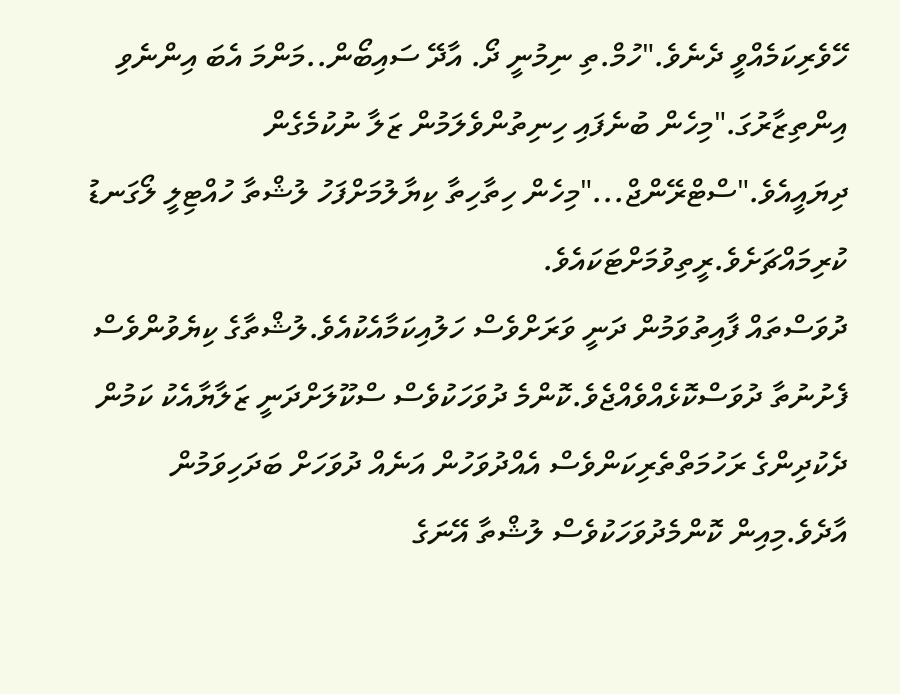ހޭވެރިކަމެއްވީ ދެނެވެ."ހުމް.ތި ނިމުނީ ދޯ. އާދޭ ސައިބޯން..މަންމަ އެބަ އިންނެވި އިންތިޒާރުގަ."މިހެން ބުނެފައި ހިނިތުންވެލަމުން ޒަލާ ނުކުމެގެން ދިޔައީއެވެ."ސްޓްރޭންޖް..."މިހެން ހިތާހިތާ ކިޔާލުމަށްފަހު ލުޝްތާ ހުއްޓިލީ ލޯގަނޑު ކުރިމައްޗަށެވެ.ރީތިވުމަށްޓަކައެވެ.
ދުވަސްތައް ފާއިތުވަމުން ދަނީ ވަރަށްވެސް ހަލުއިކަމާއެކުއެވެ.ލުޝްތާގެ ކިޔެވުންވެސް ފެށުނުތާ ދުވަސްކޮޅެއްވެއްޖެވެ.ކޮންމެ ދުވަހަކުވެސް ސްކޫލަށްދަނީ ޒަލާޔާއެކު ކަމުން ދެކުދިންގެ ރަހުމަތްތެރިކަންވެސް އެއްދުވަހުން އަނެއް ދުވަހަށް ބަދަހިވަމުން އާދެވެ.މިއިން ކޮންމެދުވަހަކުވެސް ލުޝްތާ އޭނަގެ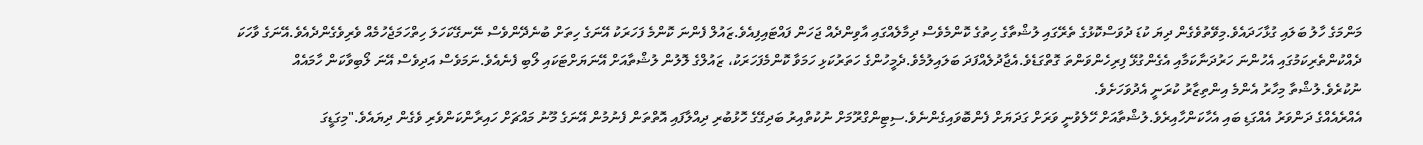މަންމަގެ ހާލު ބަލައި ގުޅާހަދައެވެ.މިވޭތުވެގެން ދިޔަ ކުޑަ ދުވަސްކޮޅުގެ ތެރޭގައި ލުޝްތާގެ ހިތުގެ ކޮންމެވެސް ދިމާލެއްގައި އާވިންދެއް ޖަހަން ފައްޓައިފިއެވެ.ޒައުލް ފެންނަ ކޮންމެ ފަހަރަކު އޭނަގެ ހިތަށް ބުނެދޭންވެސް ނޭނގޭކަހަލަ ހިތްހަމަޖެހުމެއް ވެރިވެގެންދެއެވެ.އޭނަގެ ވާހަކަ ދެއްކުންތެރިކަމުގައި އެހުންނަ ހަރުދަނާކަމާއި އެގެންގުޅޭ ފިރިހެންވަންތަ ގޮތްގަޑެވެ.އެޖާދުލެއްފަދަ ބަލައިލުމެވެ.ދެމީހުންގެ ހަތަރުކަޅި ހަމަވާ ކޮންމެފަހަރަކު، ޒައުލްގެ ލޮލުން ލުޝްތާއަށް އޭނަޔަށްޓަކައި ލޯބި ފެނެއެވެ.ނަމަވެސް އަދިވެސް އޭނަ ލޯބިވާކަން ހާމައެއް ނުކުރެވެ.ލުޝްތާ މިހާރު އެންމެ އިންތިޒާރު ކުރަނީ އެދުވަހަށެވެ.
އެއްރެއެއްގެ ދަންވަރު އެއްގަޑި ބައި އެހާކަންހާއިރެވެ.ލުޝްތާއަށް ހޭލެވުނީ ވަރަށް ގަދަޔަށް ފެންބޮވައިގެންނެވެ.ސިޓިންގްރޫމަށް ނުކުތްއިރު ބަދިގޭގެ ހޮޅުބުރި ދިއްލާފައި އޮތްތަން ފެނުމުން އޭނަގެ މޫނު މައްޗަށް ހައިރާންކަންވެރި ވެގެން ދިޔައެވެ."މިގަޑީގަ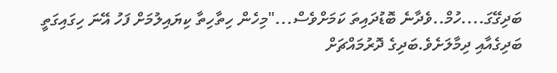ބަދިގޭގަ....ހުމް..ވެދާނެ ބޮޑުދައިތަ ކަމަށްވެސް..."މިހެން ހިތާހިތާ ކިޔައިލުމަށް ފަހު އޭނަ ހިގައިގަތީ ބަދިގެއާއި ދިމާލަށެވެ.ބަދިގެ ދޮރުމައްޗަށް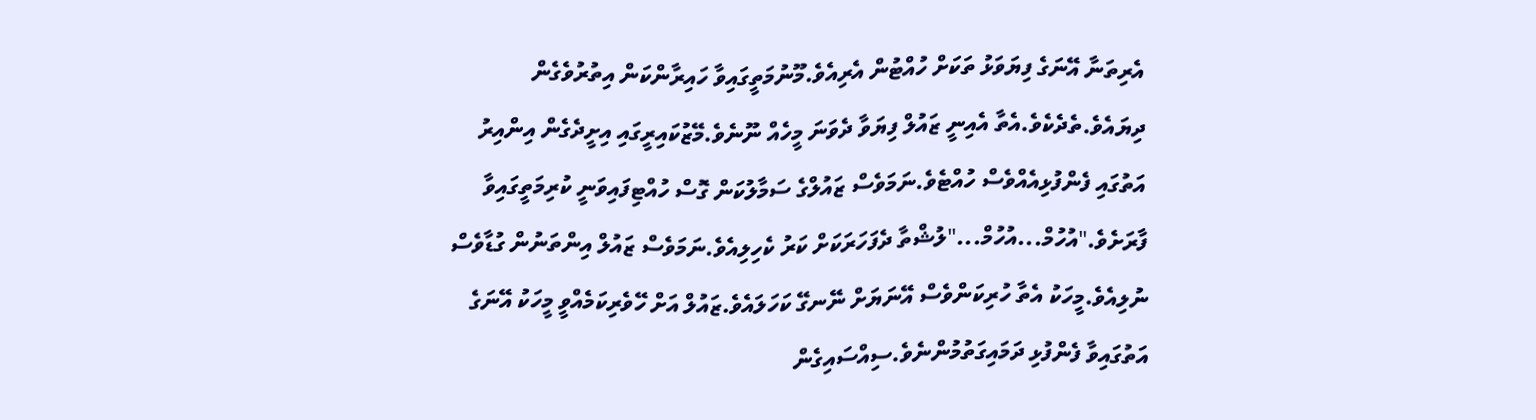އެރިތަނާ އޭނަގެ ފިޔަވަޅު ތަކަށް ހުއްޓުން އެރިއެވެ.މޫނުމަތީގައިވާ ހައިރާންކަން އިތުރުވެގެން ދިޔައެވެ.ތެދެކެވެ.އެތާ އެއިނީ ޒައުލް ފިޔަވާ ދެވަނަ މީހެއް ނޫނެވެ.މޭޒުކައިރީގައި އިށީދެގެން އިންއިރު އަތުގައި ފެންފުޅިއެއްވެސް ހުއްޓެވެ.ނަމަވެސް ޒައުލްގެ ސަމާލުކަން ގޮސް ހުއްޓިފައިވަނީ ކުރިމަތީގައިވާ ފާރަށެވެ."އުހުމް...އުހުމް..."ލުޝްތާ ދެފަހަރަކަށް ކަރު ކެހިލިއެވެ.ނަމަވެސް ޒައުލް އިންތަނުން ގުޑާވެސް ނުލިއެވެ.މީހަކު އެތާ ހުރިކަންވެސް އޭނަޔަށް ނޭނގޭ ކަހަލައެވެ.ޒައުލް އަށް ހޭވެރިކަމެއްވީ މީހަކު އޭނަގެ އަތުގައިވާ ފެންފުޅި ދަމައިގަތުމުންނެވެ.ސިއްސައިގެން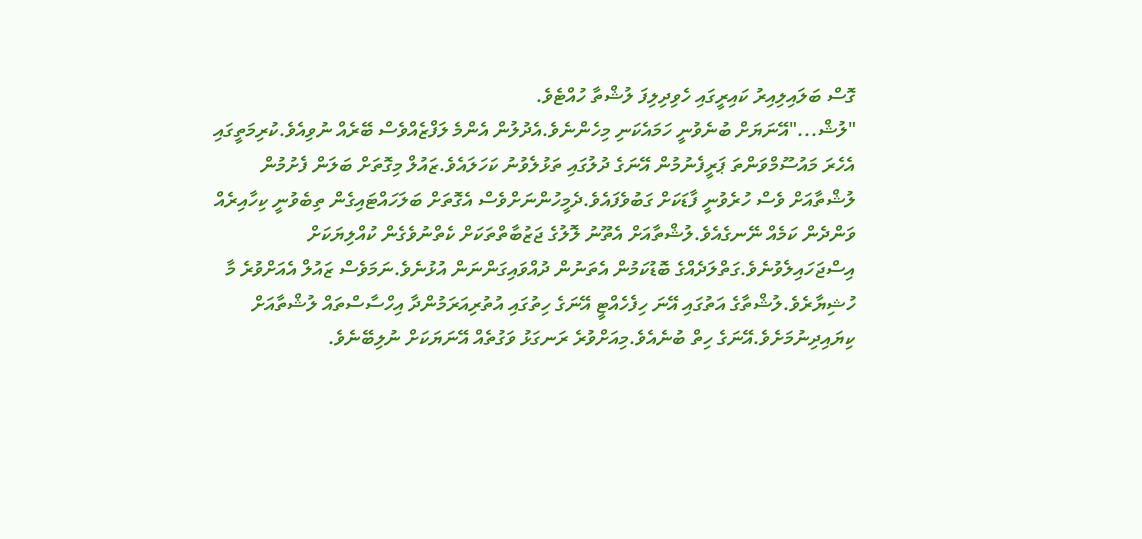ގޮސް ބަލައިލިއިރު ކައިރީގައި ހެވިދިލިފަ ލުޝްތާ ހުއްޓެވެ.
"ލުޝް..."އޭނަޔަށް ބުނެވުނީ ހަމައެކަނި މިހެންނެވެ.އެދުލުން އެންމެ ލަފްޒެއްވެސް ބޭރެއް ނުވިއެވެ.ކުރިމަތީގައި އެހެރަ މައުސޫމްވަންތަ ޕަރީފެނުމުން އޭނަގެ ދުލުގައި ތަޅުލެވުނު ކަހަލައެވެ.ޒައުލް މިގޮތަށް ބަލަން ފެށުމުން ލުޝްތާއަށް ވެސް ހުރެވުނީ ފާޑަކަށް ގަބުވެފައެވެ.ދެމީހުންނަށްވެސް އެގޮތަށް ބަލަހައްޓައިގެން ތިބެވުނީ ކިހާއިރެއް ވަންދެން ކަމެއް ނޭނގެއެވެ.ލުޝްތާއަށް އެތޫނު ލޮލުގެ ޖަޒުބާތްތަކަށް ކެތްނުވެގެން ކުއްލިޔަކަށް އިސްޖަހައިލެވުނެވެ.ގަތްލަދެއްގެ ބޮޑުކަމުން އެތަނުން ދުއްވައިގަންނަން އުޅުނެވެ.ނަމަވެސް ޒައުލް އެއަށްވުރެ މާ ހުޝިޔާރެވެ.ލުޝްތާގެ އަތުގައި އޭނަ ހިފެހެއްޓީ އޭނަގެ ހިތުގައި އުތުރިއަރަމުންދާ އިހްސާސްތައް ލުޝްތާއަށް ކިޔައިދިނުމަށެވެ.އޭނަގެ ހިތް ބުނެއެވެ.މިއަށްވުރެ ރަނގަޅު ވަގުތެއް އޭނަޔަކަށް ނުލިބޭނެވެ.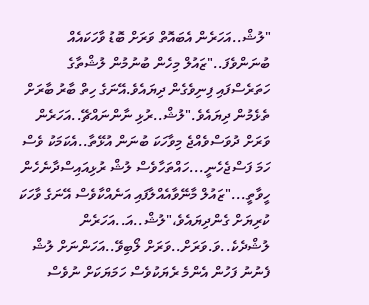"ލުޝް..އަހަރެން އެބައޮތް ވަރަށް ބޮޑު ވާހަކައެއް ބުނަންވެފަ.."ޒައުލް މިހެން ބުނުމުން ލުޝްތާގެ ހަތަރެސްފައި ފިނިވެގެން ދިޔައެވެ.އޭނަގެ ހިތް ބާރު ބާރަށް ތެޅެމުން ދިޔައެވެ."ލުޝް..ރުޅި ނާންނައްޗޭ..އަހަރެން ވަރަށް ދުވަސްވެއްޖެ މިވާހަކަ ބުނަން އުޅޭތާ..އެކަމަކު ވެސް ހަމަ ފަސްޖެހެނީ...ހައްތަހާވެސް ލުޝް ރުޅިއައިސްދާނެހެން ހީވާތީ..."ޒައުލް މާނޭވާއެއްލާފައި އަނެއްކާވެސް އޭނަގެ ވާހަކަ ކުރިޔަށް ގެންދިޔައެވެ،"ލުޝް..އަ..އަހަރެން ލުޝްދެކެ..ވަ.ވަރަށް..ވަރަށް ލޯބިވޭ..އަހަންނަށް ލުޝް ފެނުނު ފަހުން އެންމެ ރެޔަކުވެސް ހަމަޔަކަށް ނުވެސް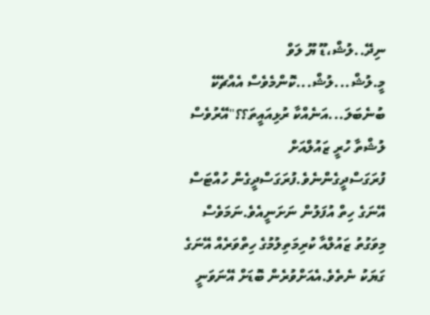ނިދޭ..ލުޝް،ޑޫ ޔޫ ލަވް މީ.ލުޝް...ލުޝް...ކޮންމެވެސް އެއްޗެކޭ ބުނެބަލަ...އަނެއްކާ ރުޅިއައީތަ؟؟"އޭރުވެސް ލުޝްތާ ހުރީ ޒައުލްއަށް ފުރަގަސްދީގެންނެވެ.ފުރަގަސްދީގެން ހުއްޓަސް އޭނަގެ ހިތް އުފަލުން ނަށަނީއެވެ.ނަމަވެސް މިވަގުތު ޒައުލްއާ ކުރިމަތިލުމުގެ ހިތްވަރެއް އޭނަގެ ގަޔަކު ނެތެވެ.އެއަށްވުރެން ބޮޑަށް އޭނަވަނީ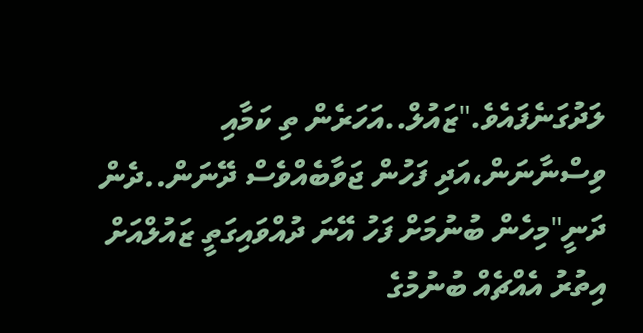ލަދުގަނެފައެވެ."ޒައުލް..އަހަރެން ތި ކަމާއި ވިސްނާނަން،އަދި ފަހުން ޖަވާބެއްވެސް ދޭނަން..ދެން ދަނީ"މިހެން ބުނުމަށް ފަހު އޭނަ ދުއްވައިގަތީ ޒައުލްއަށް އިތުރު އެއްޗެއް ބުނުމުގެ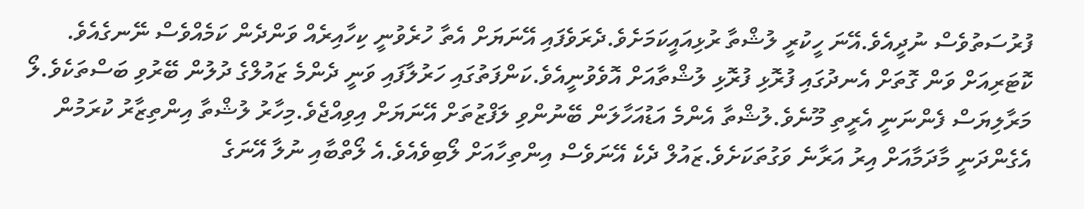ފުރުސަތުވެސް ނުދީއެވެ.އޭނަ ހީކުރީ ލުޝްތާ ރުޅިއައީކަމަށެވެ.ދެރަވެފައި އޭނަޔަށް އެތާ ހުރެވުނީ ކިހާއިރެއް ވަންދެން ކަމެއްވެސް ނޭނގެއެވެ.
ކޮޓަރިއަށް ވަން ގޮތަށް އެނދުގައި ފުރޮޅި ފުރޮޅި ލުޝްތާއަށް އޮވެވުނީއެވެ.ކަންފަތުގައި ހަރުލާފައި ވަނީ ދެންމެ ޒައުލްގެ ދުލުން ބޭރުވި ބަސްތަކެވެ.ލޯ މަރާލިޔަސް ފެންނަނީ އެރީތި މޫނެވެ.ލުޝްތާ އެންމެ އަޑުއަހާލަން ބޭނުންވި ލަފްޒުތަށް އޭނަޔަށް އިވިއްޖެވެ.މިހާރު ލުޝްތާ އިންތިޒާރު ކުރަމުން އެގެންދަނީ މާދަމާއަށް އިރު އަރާނެ ވަގުތަކަށެވެ.ޒައުލް ދެކެ އޭނަވެސް އިންތިހާއަށް ލޯބިވެއެވެ.އެ ލޯތްބާއި ނުލާ އޭނަގެ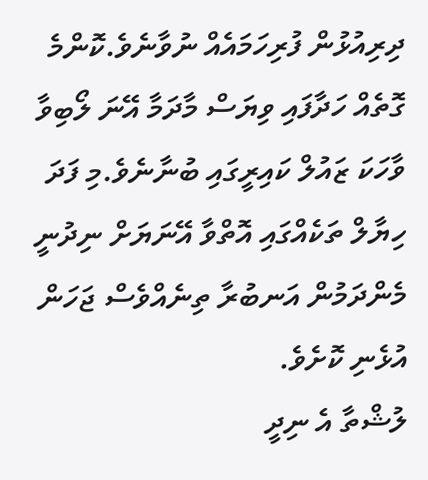ދިރިއުޅުން ފުރިހަމައެއް ނުވާނެވެ.ކޮންމެ ގޮތެއް ހަދާފައި ވިޔަސް މާދަމާ އޭނަ ލޯބިވާ ވާހަކަ ޒައުލް ކައިރީގައި ބުނާނެވެ.މި ފަދަ ހިޔާލް ތަކެއްގައި އޮތްވާ އޭނަޔަށް ނިދުނީ މެންދަމުން އަނބުރާ ތިނެއްވެސް ޖަހަން އުޅެނި ކޮށެވެ.
ލުޝްތާ އެ ނިދީ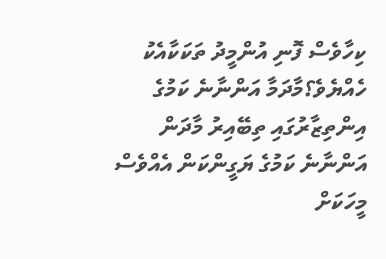ކިހާވެސް ފޮނި އުންމީދު ތަކަކާއެކު ހެއްޔެވެ؟މާދަމާ އަންނާނެ ކަމުގެ އިންތިޒާރުގައި ތިބޭއިރު މާދަން އަންނާނެ ކަމުގެ ޔަގީންކަން އެއްވެސް މީހަކަށް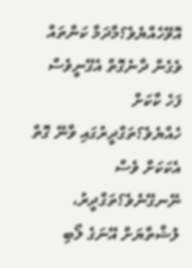އޮވޭހެއްޔެވެ؟މާދަމާ ކަންތައް ވެގެން ދާނެގޮތް އެގޭނީވެސް ފަހެ ކާކަށް ހެއްޔެވެ؟ތަގްދީރުގައި ވާނޭ ގޮތް އެކަކަށް ވެސް ނޭނގޭނެވެ؟ތަގްދީރު، ލުޝްތާޔަށް އޭނަގެ ލޯބި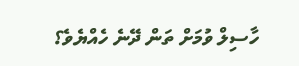ހާސިލް ވުމަށް ތަން ދޭނެ ހެއްޔެވެ؟